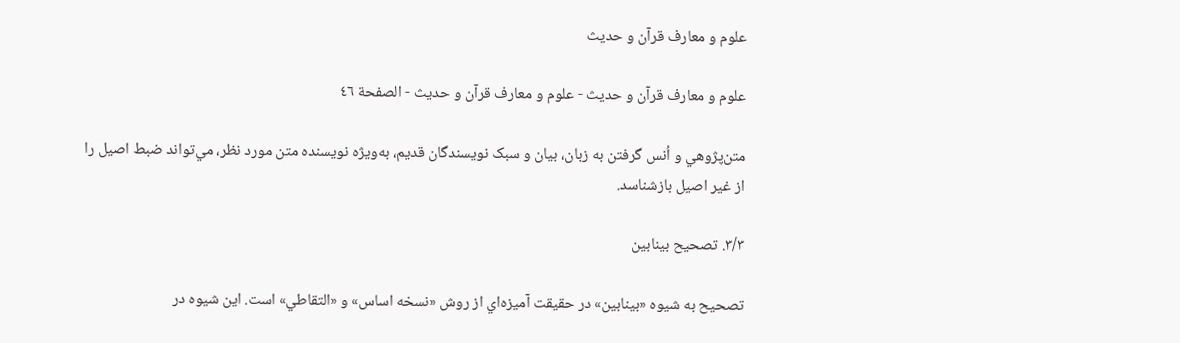علوم و معارف قرآن و حدیث

علوم و معارف قرآن و حدیث - علوم و معارف قرآن و حدیث - الصفحة ٤٦

متن‌پژوهي و اُنس گرفتن به زبان، بيان و سبک نويسندگان قديم، به‌ويژه نويسنده متن مورد نظر، مي‌تواند ضبط اصيل را از غير اصيل بازشناسد.

٣/٣. تصحيح بينابين

تصحيح به شيوه «بينابين» در حقيقت آميزه‌اي از روش «نسخه اساس» و «التقاطي» است. اين شيوه در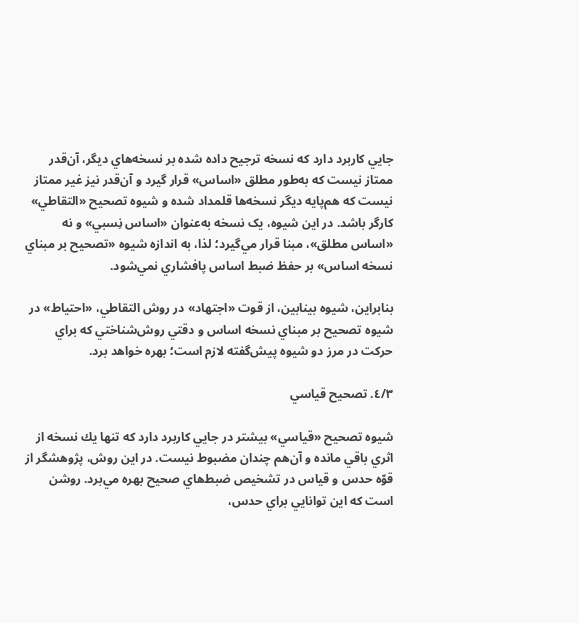جايي كاربرد دارد كه نسخه ترجيح داده شده بر نسخه‌هاي ديگر، آن‌قدر ممتاز نيست که به‌طور مطلق «اساس» قرار گيرد و آن‌قدر نيز غير ممتاز نيست که هم‌پايه ديگر نسخه‌ها قلمداد شده و شيوه تصحيح «التقاطي» کارگر باشد. در اين شيوه، يک نسخه به‌عنوان «اساس نِسبي» و نه «اساس مطلق»، مبنا قرار مي‌گيرد؛ لذا، به ‌اندازه شيوه «تصحيح بر مبناي نسخه اساس» بر حفظ ضبط اساس پا‌فشاري نمي‌شود.

بنابراين، شيوه بينابين، از قوت «اجتهاد» در روش التقاطي، «احتياط» در شيوه تصحيح بر مبناي نسخه اساس و دقتي روش‌شناختي كه براي حركت در مرز دو شيوه پيش‌گفته لازم است؛ بهره خواهد برد.

٤/٣. تصحيح قياسي

شيوه تصحيح «قياسي» بيشتر در جايي کاربرد دارد كه تنها يك نسخه از اثري باقي‌ مانده و آن‌هم چندان مضبوط نيست. در اين روش، پژوهشگر از قوّه حدس و قياس در تشخيص ضبط‌هاي صحيح بهره مي‌برد. روشن است كه اين توانايي براي حدس،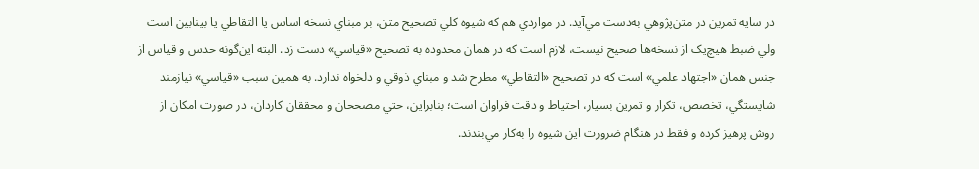در سايه تمرين در متن‌پژوهي به‌دست مي‌آيد. در مواردي هم كه شيوه كلي تصحيح متن، بر مبناي نسخه اساس يا التقاطي يا بينابين است ولي ضبط هيچ‌يک از نسخه‌ها صحيح نيست، لازم است که در همان محدوده به تصحيح «قياسي» دست زد. البته اين‌گونه حدس و قياس از جنس همان «اجتهاد علمي» است كه در تصحيح «التقاطي» مطرح شد و مبناي ذوقي و دلخواه ندارد. به همين سبب «قياسي» نيازمند شايستگي، تخصص، تکرار و تمرين بسيار، احتياط و دقت فراوان است؛ بنابراين، حتي مصححان و محققان كاردان، در صورت امکان از روش پرهيز کرده و فقط در هنگام ضرورت اين شيوه را به‌کار مي‌بندند.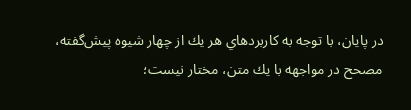در پايان، با توجه به‌ کاربردهاي هر يك از چهار شيوه پيش‌گفته، مصحح در مواجهه با يك متن، مختار نيست؛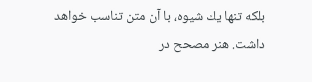بلكه تنها يك شيوه، با آن متن تناسب خواهد داشت. هنر مصحح در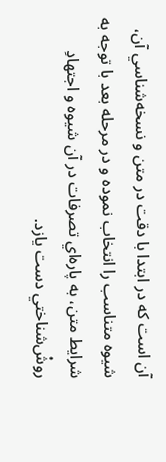آن است كه در ابتدا با دقت در متن و نسخه‌شناسي آن، شيوه متناسب را انتخاب نموده و در مرحله بعد با توجه به شرايط متن، به پاره‌اي تصرفات در آن شيوه و اجتهادِ روشْ‌شناختي دست يازد.